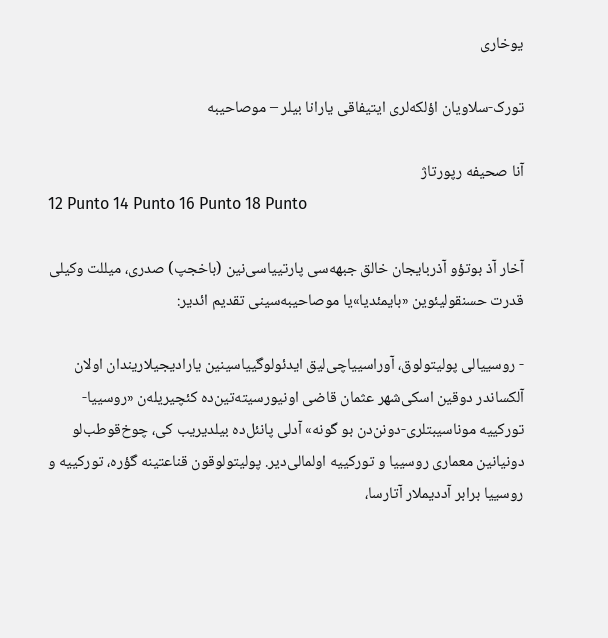یوخاری

تورک-سلاویان اؤلکه‌لری ایتیفاقی یارانا بیلر – موصاحیبه

آنا صحیفه رپورتاژ
12 Punto 14 Punto 16 Punto 18 Punto

آخار آذ بوتؤو آذربایجان خالق جبهه‌سی پارتییاسی‌نین (باخجپ) صدری، میللت وکیلی قدرت حسنقولیئوین «بایمئدیا»یا موصاحیبه‌سینی تقدیم ائدیر:

- روسییالی پولیتولوق، آوراسییاچی‌لیق ایدئولوگییاسینین یارادیجیلاریندان اولان آلکساندر دوقین اسکی‌شهر عثمان قاضی اونیورسیته‌تین‌ده کئچیریله‌ن «روسییا-تورکییه موناسیبتلری-دونن‌دن بو گونه» آدلی پانئل‌ده بیلدیریب کی، چوخ‌قوطب‌لو دونیانین معماری روسییا و تورکییه اولمالی‌دیر. پولیتولوقون قناعتینه گؤره، تورکییه و روسییا برابر آددیملار آتارسا،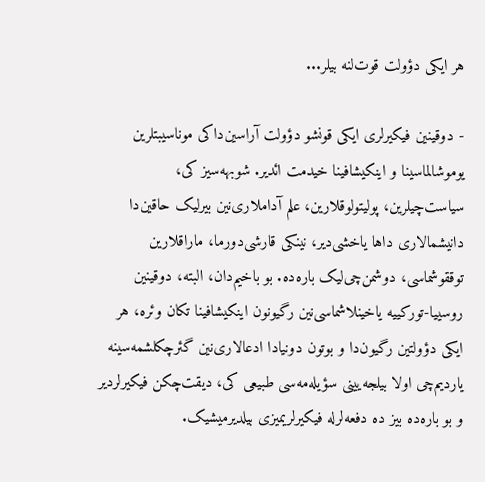هر ایکی دؤولت قوت‌لنه بیلر...

- دوقینین فیکیرلری ایکی قونشو دؤولت آراسین‌داکی موناسیبتلرین یوموشالماسینا و اینکیشافینا خیدمت ائدیر. شوبهه‌سیز کی، سیاست‌چیلرین، پولیتولوقلارین، علم آداملاری‌نین بیرلیک حاقین‌دا دانیشمالاری داها یاخشی‌دیر، نینکی قارشی‌دورما، ماراقلارین توققوشماسی، دوشمن‌چی‌لیک باره‌ده. بو باخیم‌دان، البته، دوقینین روسییا-تورکییه یاخینلاشماسی‌نین رگیونون اینکیشافینا تکان وئره، هر ایکی دؤولتین رگیون‌دا و بوتون دونیادا ادعالاری‌نین گئرچکلشمه‌سینه یاردیم‌چی اولا بیلجه‌یینی سؤیله‌مه‌سی طبیعی کی، دیقت‌چکن فیکیرلردیر و بو باره‌ده بیز ده دفعه‌لرله فیکیرلریمیزی بیلدیرمیشیک.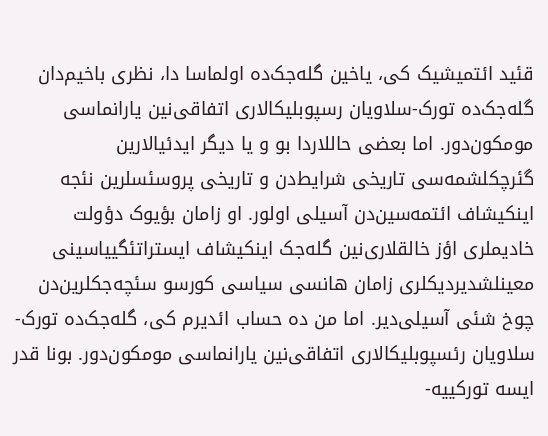قئید ائتمیشیک کی، یاخین گله‌جک‌ده اولماسا دا، نظری باخیم‌دان گله‌جک‌ده تورک-سلاویان رسپوبلیکالاری اتفاقی‌نین یارانماسی مومکون‌دور. اما بعضی حاللاردا بو و یا دیگر ایدئیالارین گئرچکلشمه‌سی تاریخی شرایط‌دن و تاریخی پروسئسلرین نئجه اینکیشاف ائتمه‌سین‌دن آسیلی اولور. او زامان بؤیوک دؤولت خادیملری اؤز خالقلاری‌نین گله‌جک اینکیشاف ایستراتئگییاسینی معینلشدیردیکلری زامان هانسی سیاسی کورسو سئچه‌جکلرین‌دن چوخ شئی آسیلی‌دیر. اما من ده حساب ائدیرم کی، گله‌جک‌ده تورک-سلاویان رئسپوبلیکالاری اتفاقی‌نین یارانماسی مومکون‌دور. بونا قدر ایسه تورکییه-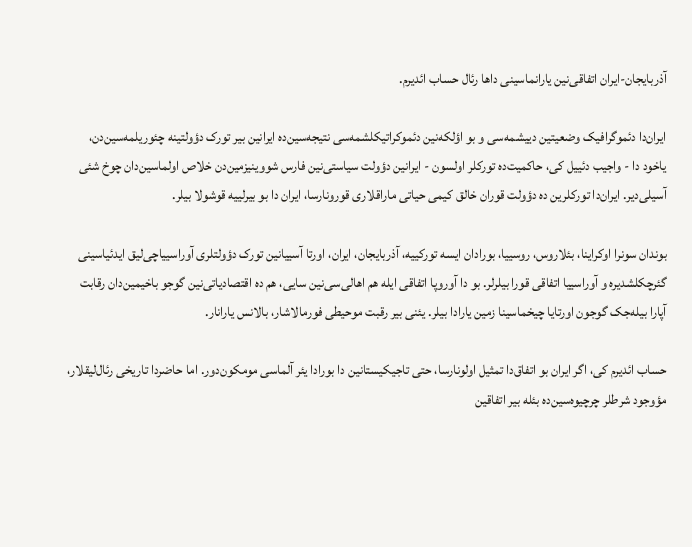آذربایجان-ایران اتفاقی‌نین یارانماسینی داها رئال حساب ائدیرم.

ایران‌دا دئموگرافیک وضعیتین دییشمه‌سی و بو اؤلکه‌نین دئموکراتیکلشمه‌سی نتیجه‌سین‌ده ایرانین بیر تورک دؤولتینه چئوریلمه‌سین‌دن، یاخود دا - واجیب دئییل کی، حاکمیت‌ده تورکلر اولسون - ایرانین دؤولت سیاستی‌نین فارس شووینیزمین‌دن خلاص اولماسین‌دان چوخ شئی آسیلی‌دیر. ایران‌دا تورکلرین ده دؤولت قوران خالق کیمی حیاتی ماراقلاری قورونارسا، ایران دا بو بیرلییه قوشولا بیلر.

بوندان سونرا اوکراینا، بئلاروس، روسییا، بورادان ایسه تورکییه، آذربایجان، ایران، اورتا آسییانین تورک دؤولتلری آوراسییاچی‌لیق ایدئیاسینی گئرچکلشدیره و آوراسییا اتفاقی قورا بیلرلر. بو دا آوروپا اتفاقی ایله هم اهالی‌سی‌نین سایی، هم ده اقتصادیاتی‌نین گوجو باخیمین‌دان رقابت آپارا بیله‌جک گوجون اورتایا چیخماسینا زمین یارادا بیلر. یئنی بیر رقبت موحیطی فورمالاشار، بالانس یارانار.

حساب ائدیرم کی، اگر ایران بو اتفاق‌دا تمثیل اولونارسا، حتی تاجیکیستانین دا بورادا یئر آلماسی مومکون‌دور. اما حاضردا تاریخی رئال‌لیقلار، مؤوجود شرطلر چرچیوه‌سین‌ده بئله بیر اتفاقین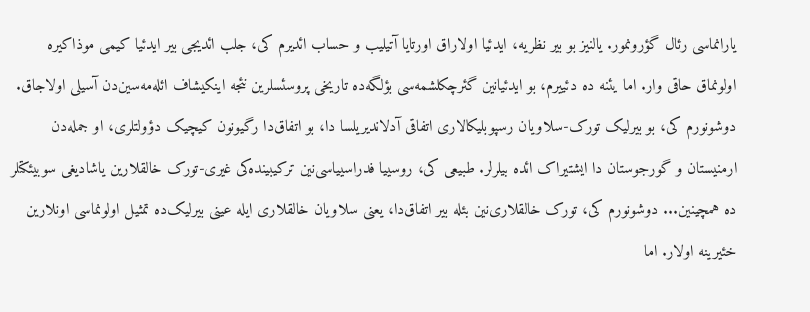یارانماسی رئال گؤرونمور. یالنیز بو بیر نظریه، ایدئیا اولاراق اورتایا آتیلیب و حساب ائدیرم کی، جلب ائدیجی بیر ایدئیا کیمی موذاکیره اولونماق حاقی وار. اما یئنه ده دئییرم، بو ایدئیانین گئرچکلشمه‌سی بؤلگه‌ده تاریخی پروسئسلرین نئجه اینکیشاف ائله‌مه‌سین‌دن آسیلی اولاجاق. دوشونورم کی، بو بیرلیک تورک-سلاویان رسپوبلیکالاری اتفاقی آدلاندیریلسا دا، بو اتفاق‌دا رگیونون کیچیک دؤولتلری، او جمله‌دن ارمنیستان و گورجوستان دا ایشتیراک ائده بیلرلر. طبیعی کی، روسییا فدراسییاسی‌نین ترکیبینده‌کی غیری-تورک خالقلارین یاشادیغی سوبیئکتلر ده همچینین... دوشونورم کی، تورک خالقلاری‌نین بئله بیر اتفاق‌دا، یعنی سلاویان خالقلاری ایله عینی بیرلیک‌ده تمثیل اولونماسی اونلارین خئیرینه اولار. اما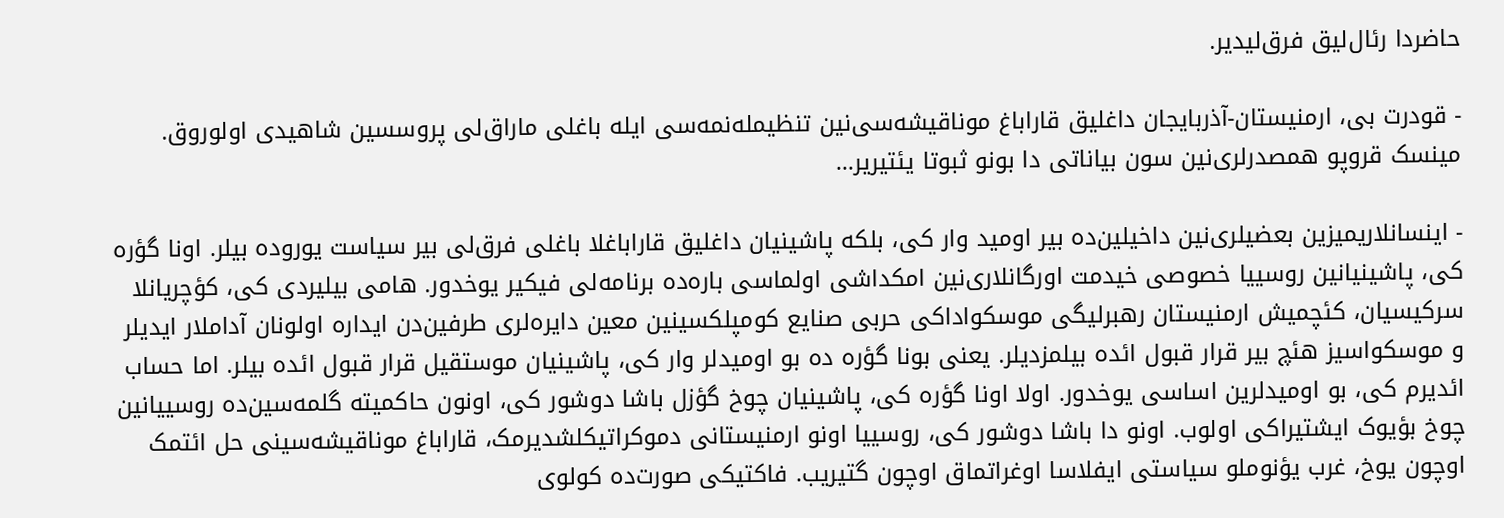حاضردا رئال‌لیق فرق‌لیدیر.

- قودرت بی، ارمنیستان-آذربایجان داغلیق قاراباغ موناقیشه‌سی‌نین تنظیمله‌نمه‌سی ایله باغلی ماراق‌لی پروسسین شاهیدی اولوروق. مینسک قروپو همصدرلری‌نین سون بیاناتی دا بونو ثبوتا یئتیریر...

- اینسانلاریمیزین بعضیلری‌نین داخیلین‌ده بیر اومید وار کی، بلکه پاشینیان داغلیق قاراباغلا باغلی فرق‌لی بیر سیاست یوروده بیلر. اونا گؤره کی، پاشینیانین روسییا خصوصی خیدمت اورگانلاری‌نین امکداشی اولماسی باره‌ده برنامه‌لی فیکیر یوخدور. هامی بیلیردی کی، کؤچریانلا سرکیسیان، کئچمیش ارمنیستان رهبرلیگی موسکواداکی حربی صنایع کومپلکسینین معین دایره‌لری طرفین‌دن ایداره اولونان آداملار ایدیلر و موسکواسیز هئچ بیر قرار قبول ائده بیلمزدیلر. یعنی بونا گؤره ده بو اومیدلر وار کی، پاشینیان موستقیل قرار قبول ائده بیلر. اما حساب ائدیرم کی، بو اومیدلرین اساسی یوخدور. اولا اونا گؤره کی، پاشینیان چوخ گؤزل باشا دوشور کی، اونون حاکمیته گلمه‌سین‌ده روسییانین چوخ بؤیوک ایشتیراکی اولوب. اونو دا باشا دوشور کی، روسییا اونو ارمنیستانی دموکراتیکلشدیرمک، قاراباغ موناقیشه‌سینی حل ائتمک اوچون یوخ، غرب یؤنوملو سیاستی ایفلاسا اوغراتماق اوچون گتیریب. فاکتیکی صورت‌ده کولوی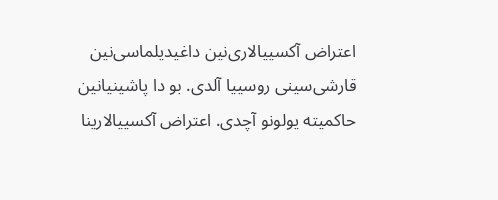اعتراض آکسییالاری‌نین داغیدیلماسی‌نین قارشی‌سینی روسییا آلدی. بو دا پاشینیانین حاکمیته یولونو آچدی. اعتراض آکسییالارینا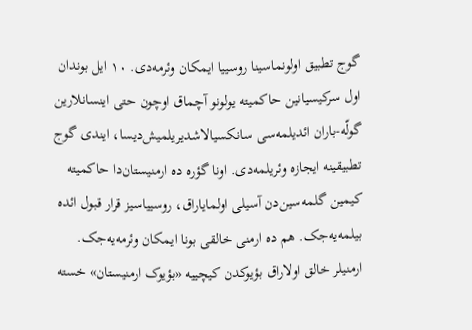گوج تطبیق اولونماسینا روسییا ایمکان وئرمه‌دی. ۱۰ ایل بوندان اول سرکیسیانین حاکمیته یولونو آچماق اوچون حتی اینسانلارین گولّه-باران ائدیلمه‌سی سانکسیالاشدیریلمیش‌دیسا، ایندی گوج تطبیقینه ایجازه وئریلمه‌دی. اونا گؤره ده ارمنیستان‌دا حاکمیته کیمین گلمه‌سین‌دن آسیلی اولمایاراق، روسییاسیز قرار قبول ائده بیلمه‌یه‌جک. هم ده ارمنی خالقی بونا ایمکان وئرمه‌یه‌جک. ارمنیلر خالق اولاراق بؤیوکدن کیچییه «بؤیوک ارمنیستان» خسته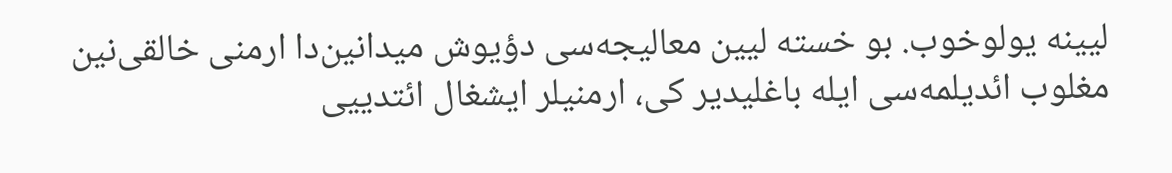لیینه یولوخوب. بو خسته لیین معالیجه‌سی دؤیوش میدانین‌دا ارمنی خالقی‌نین مغلوب ائدیلمه‌سی ایله باغلیدیر کی، ارمنیلر ایشغال ائتدییی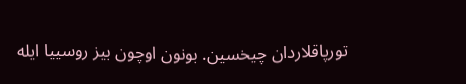تورپاقلاردان چیخسین. بونون اوچون بیز روسییا ایله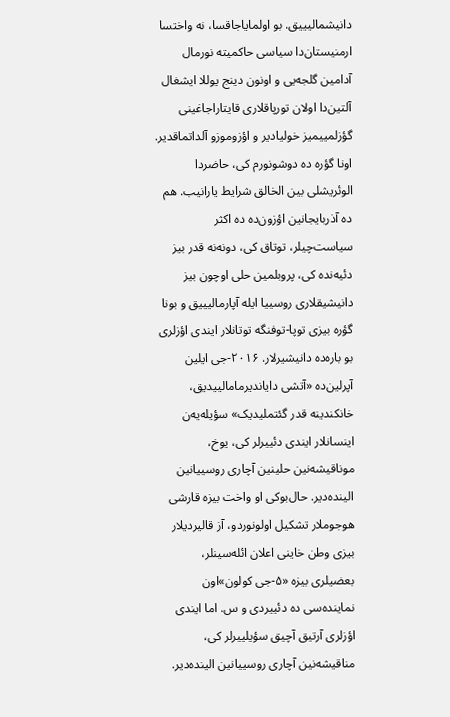دانیشمالیییق. بو اولمایاجاقسا، نه واختسا ارمنیستان‌دا سیاسی حاکمیته نورمال آدامین گلجه‌یی و اونون دینج یوللا ایشغال آلتین‌دا اولان تورپاقلاری قایتاراجاغینی گؤزلمییمیز خولیادیر و اؤزوموزو آلداتماقدیر. اونا گؤره ده دوشونورم کی، حاضردا الوئریشلی بین الخالق شرایط یارانیب. هم ده آذربایجانین اؤزون‌ده ده اکثر سیاست‌چیلر، توتاق کی، دونه‌نه قدر بیز دئیه‌نده کی، پروبلمین حلی اوچون بیز دانیشیقلاری روسییا ایله آپارمالیییق و بونا گؤره بیزی توپا-توفنگه توتانلار ایندی اؤزلری بو باره‌ده دانیشیرلار. ۲۰۱۶-جی ایلین آپرلین‌ده «آتشی دایاندیرمامالییدیق، خانکندینه قدر گئتملیدیک» سؤیله‌یه‌ن اینسانلار ایندی دئییرلر کی، یوخ، موناقیشه‌نین حلینین آچاری روسییانین الینده‌دیر. حال‌بوکی او واخت بیزه قارشی هوجوملار تشکیل اولونوردو، آز قالیردیلار بیزی وطن خاینی اعلان ائله‌سینلر، بعضیلری بیزه «۵-جی کولون»اون نماینده‌سی ده دئییردی و س. اما ایندی اؤزلری آرتیق آچیق سؤیلییرلر کی، مناقیشه‌نین آچاری روسییانین الینده‌دیر.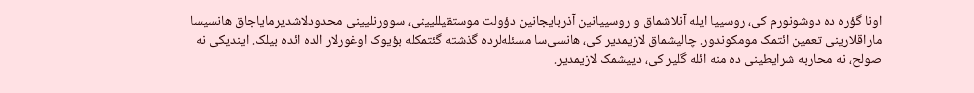اونا گؤره ده دوشونورم کی، روسییا ایله آنلاشماق و روسییانین آذربایجانین دؤولت موستقیللیینی، سوورنلیینی محدودلاشدیرمایاجاق هانسیسا ماراقلارینی تعمین ائتمک مومکوندور. چالیشماق لازیمدیر کی، هانسی‌سا مسئله‌لرده گذشته گئتمکله بؤیوک اوغورلار الده ائده بیلک. ایندیکی نه صولح، نه محاربه شرایطینی ده منه ائله گلیر کی، دییشمک لازیمدیر.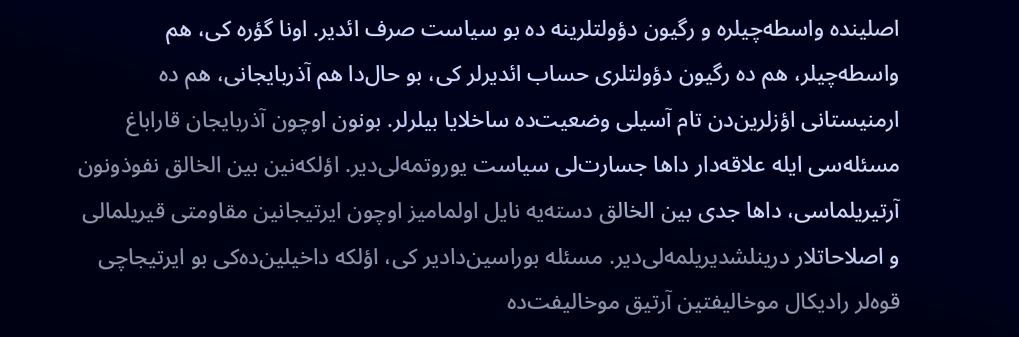اصلینده واسطه‌چیلره و رگیون دؤولتلرینه ده بو سیاست صرف ائدیر. اونا گؤره کی، هم واسطه‌چیلر، هم ده رگیون دؤولتلری حساب ائدیرلر کی، بو حال‌دا هم آذربایجانی، هم ده ارمنیستانی اؤزلرین‌دن تام آسیلی وضعیت‌ده ساخلایا بیلرلر. بونون اوچون آذربایجان قاراباغ مسئله‌سی ایله علاقه‌دار داها جسارت‌لی سیاست یوروتمه‌لی‌دیر. اؤلکه‌نین بین الخالق نفوذونون آرتیریلماسی، داها جدی بین الخالق دسته‌یه نایل اولمامیز اوچون ایرتیجانین مقاومتی قیریلمالی و اصلاحاتلار درینلشدیریلمه‌لی‌دیر. مسئله بوراسین‌دادیر کی، اؤلکه داخیلین‌ده‌کی بو ایرتیجاچی قوه‌لر رادیکال موخالیفتین آرتیق موخالیفت‌ده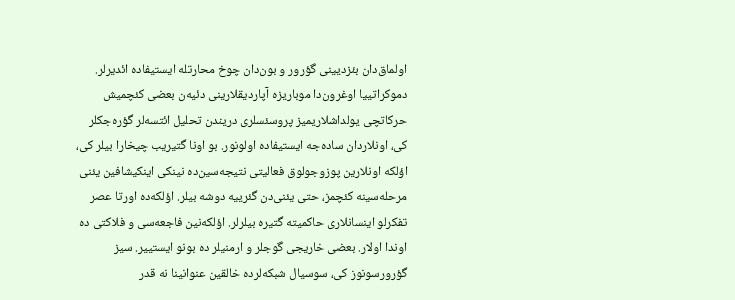اولماق‌دان بئزدیینی گؤرور و بون‌دان چوخ محارتله ایستیفاده ائدیرلر. دموکراتییا اوغرون‌دا موباریزه آپاردیقلارینی دئیه‌ن بعضی کئچمیش حرکاتچی یولداشلاریمیز پروسئسلری دریندن تحلیل ائتسه‌لر گؤره‌جکلر کی، اونلاردان ساده‌جه ایستیفاده اولونور. بو اونا گتیریب چیخارا بیلر کی، اؤلکه اونلارین پوزوجولوق فعالیتی نتیجه‌سین‌ده نینکی اینکیشافین یئنی مرحله‌سینه کئچمز، حتی یئنی‌دن گئرییه دوشه بیلر. اؤلکه‌ده اورتا عصر تفکرلو اینسانلاری حاکمیته گتیره بیلرلر. اؤلکه‌نین فاجعه‌سی و فلاکتی ده اوندا اولار. بعضی خاریجی گوجلر و ارمنیلر ده بونو ایستییر. سیز گؤرورسونوز کی، سوسیال شبکه‌لرده خالقین عنوانینا نه قدر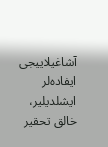آشاغیلاییجی ایفاده‌لر ایشلدیلیر، خالق تحقیر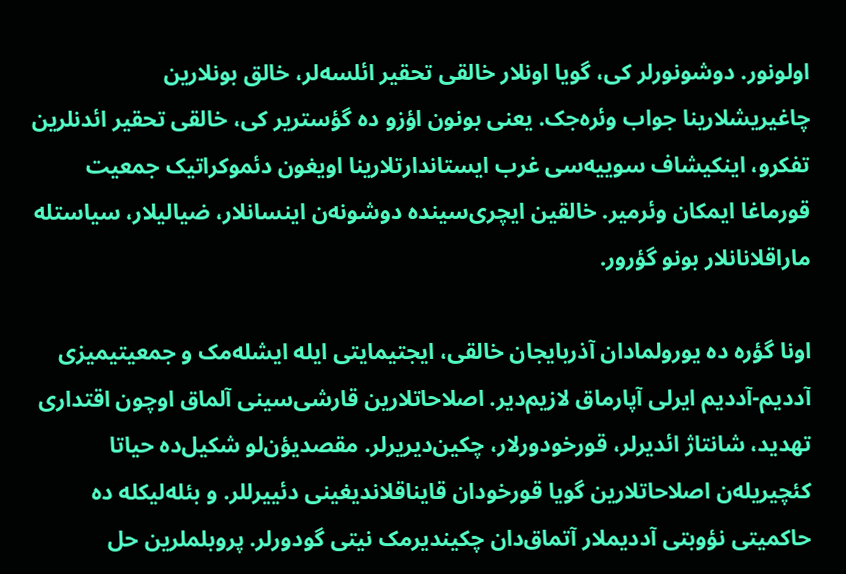اولونور. دوشونورلر کی، گویا اونلار خالقی تحقیر ائلسه‌لر، خالق بونلارین چاغیریشلارینا جواب وئره‌جک. یعنی بونون اؤزو ده گؤستریر کی، خالقی تحقیر ائد‌نلرین تفکرو، اینکیشاف سوییه‌سی غرب ایستاندارتلارینا اویغون دئموکراتیک جمعیت قورماغا ایمکان وئرمیر. خالقین ایچری‌سینده دوشونه‌ن اینسانلار، ضیالیلار، سیاستله ماراقلانانلار بونو گؤرور.

اونا گؤره ده یورولمادان آذربایجان خالقی، ایجتیمایتی ایله ایشله‌مک و جمعیتیمیزی آددیم-آددیم ایر‌لی آپارماق لازیم‌دیر. اصلاحاتلارین قارشی‌سینی آلماق اوچون اقتداری تهدید، شانتاژ ائدیرلر، قورخودورلار، چکین‌دیریرلر. مقصدیؤن‌لو شکیل‌ده حیاتا کئچیریله‌ن اصلاحاتلارین گویا قورخودان قایناقلاندیغینی دئییرللر. و بئله‌لیکله ده حاکمیتی نؤوبتی آددیملار آتماق‌دان چکیندیرمک نیتی گودورلر. پروبلملرین حل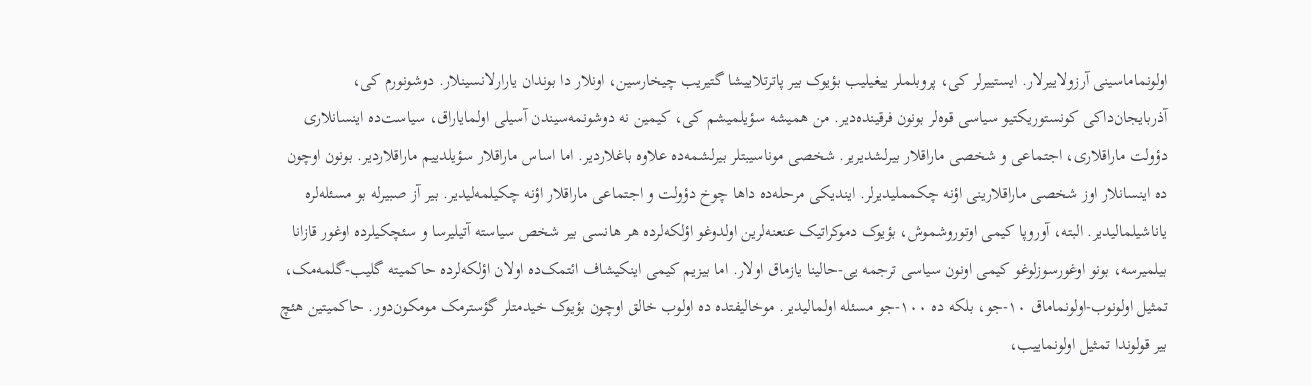اولونماماسینی آرزولاییرلار. ایستییرلر کی، پروبلملر ییغیلیب بؤیوک بیر پاترتلاییشا گتیریب چیخارسین، اونلار دا بوندان یارارلانسینلار. دوشونورم کی، آذربایجان‌داکی کونستوریکتیو سیاسی قوه‌لر بونون فرقینده‌دیر. من همیشه سؤیلمیشم کی، کیمین نه دوشونمه‌سیندن آسیلی اولمایاراق، سیاست‌ده اینسانلاری دؤولت ماراقلاری، اجتماعی و شخصی ماراقلار بیرلشدیریر. شخصی موناسیبتلر بیرلشمه‌ده علاوه باغلاردیر. اما اساس ماراقلار سؤیلدییم ماراقلاردیر. بونون اوچون ده اینسانلار اوز شخصی ماراقلارینی اؤنه چکمملیدیرلر. ایندیکی مرحله‌ده داها چوخ دؤولت و اجتماعی ماراقلار اؤنه چکیلمه‌لیدیر. بیر آز صبیرله بو مسئله‌لره یاناشیلمالیدیر. البته، آوروپا کیمی اوتوروشموش، بؤیوک دموکراتیک عنعنه‌لرین اولدوغو اؤلکه‌لرده هر هانسی بیر شخص سیاسته آتیلیرسا و سئچکیلرده اوغور قازانا بیلمیرسه، بونو اوغورسوزلوغو کیمی اونون سیاسی ترجمه یی-حالینا یازماق اولار. اما بیزیم کیمی اینکیشاف ائتمک‌ده اولان اؤلکه‌لرده حاکمیته گلیب-گلمه‌مک، تمثیل اولونوب-اولونماماق ۱۰-جو، بلکه ده ۱۰۰-جو مسئله اولمالیدیر. موخالیفتده ده اولوب خالق اوچون بؤیوک خیدمتلر گؤسترمک مومکون‌دور. حاکمیتین هئچ بیر قولوندا تمثیل اولونماییب،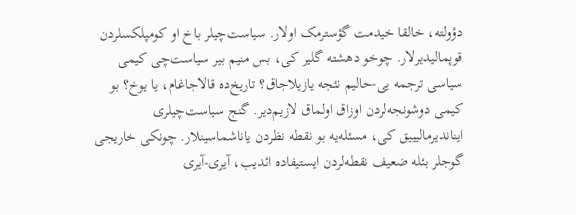دؤولته، خالقا خیدمت گؤسترمک اولار. سیاست‌چیلر باخ او کومپلکسلردن قوپمالیدیرلار. چوخو دهشته گلیر کی، بس منیم بیر سیاست‌چی کیمی سیاسی ترجمه یی-حالیم نئجه یازیلاجاق؟ تاریخ‌ده قالاجاغام، یا یوخ؟ بو کیمی دوشونجه‌لردن اوزاق اولماق لازیم‌دیر. گنج سیاست‌چیلری ایناندیرمالیییق کی، مسئله‌یه بو نقطه نظردن یاناشماسینلار. چونکی خاریجی گوجلر بئله ضعیف نقطه‌لردن ایستیفاده ائدیب، آیری-آیری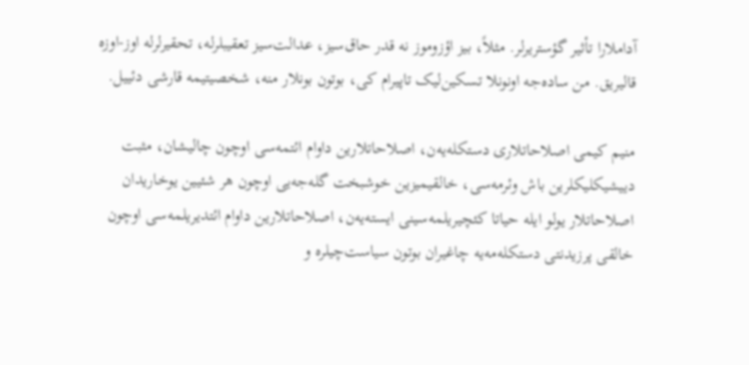آداملارا تأثیر گؤستریرلر. مثلاً، بیز اؤزوموز نه قدر حاق‌سیز، عدالت‌سیز تعقیبلرله، تحقیرلرله اوز-اوزه قالیریق. من ساده‌جه اونونلا تسکین‌لیک تاپیرام کی، بوتون بونلار منه، شخصیتیمه قارشی دئییل.

منیم کیمی اصلاحاتلاری دستکله‌یه‌ن، اصلاحاتلارین داوام ائتمه‌سی اوچون چالیشان، مثبت دییشیکلیکلرین باش وئرمه‌سی، خالقیمیزین خوشبخت گله‌جه‌یی اوچون هر شئیین یوخاریدان اصلاحاتلار یولو ایله حیاتا کئچیریلمه‌سینی ایسته‌یه‌ن، اصلاحاتلارین داوام ائتدیریلمه‌سی اوچون خالقی پرزیدنتی دستکله‌مه‌یه چاغیران بوتون سیاست‌چیلره و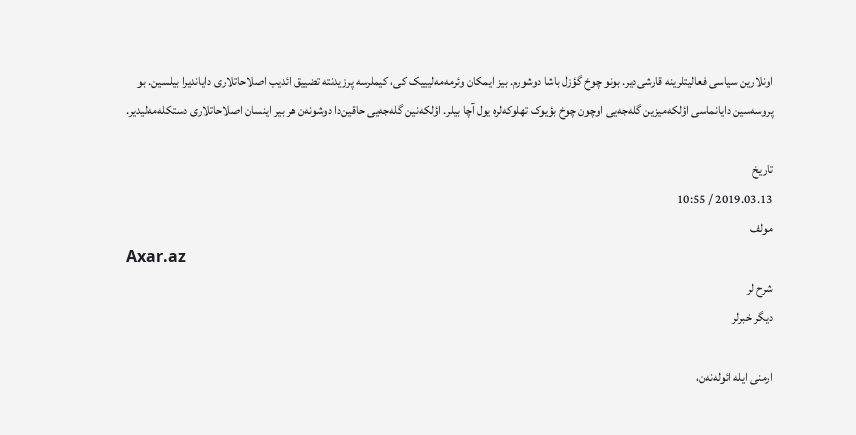اونلارین سیاسی فعالیتلرینه قارشی‌دیر. بونو چوخ گؤزل باشا دوشورم. بیز ایمکان وئرمه‌مه‌لیییک کی، کیملرسه پرزیدنته تضییق ائدیب اصلاحاتلاری دایاندیرا بیلسین. بو پروسه‌سین دایانماسی اؤلکه‌میزین گله‌جه‌یی اوچون چوخ بؤیوک تهلوکه‌لره یول آچا بیلر. اؤلکه‌نین گله‌جه‌یی حاقین‌دا دوشونه‌ن هر بیر اینسان اصلاحاتلاری دستکله‌مه‌لیدیر.

تاریخ
2019.03.13 / 10:55
مولف
Axar.az
شرح لر
دیگر خبرلر

ارمنی ایله ائوله‌نه‌ن،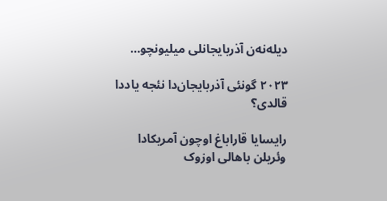دیله‌نه‌ن آذربایجانلی میلیونچو…

۲۰۲۳ گونئی آذربایجان‌دا نئجه یاددا قالدی؟

رایسایا قاراباغ اوچون آمریکادا وئریلن باهالی اوزوک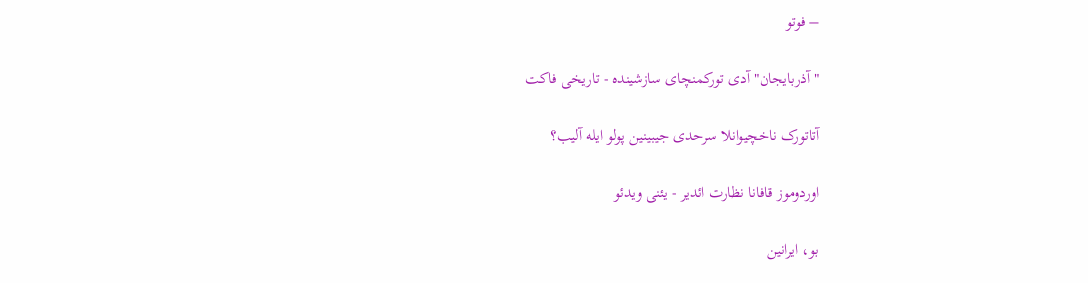– فوتو

"آذربایجان" آدی تورکمنچای سازشینده - تاریخی فاکت

آتاتورک ناخچیوانلا سرحدی جیبینین پولو ایله آلیب؟

اوردوموز قافانا نظارت ائدیر - یئنی ویدئو

بو، ایرانین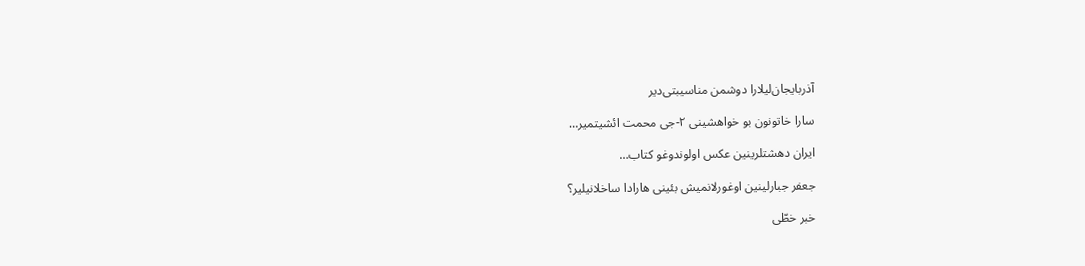آذربایجان‌لیلارا دوشمن مناسیبتی‌دیر

سارا خاتونون بو خواهشینی ۲-جی محمت ائشیتمیر…

ایران دهشتلرینین عکس اولوندوغو کتاب…

جعفر جبارلینین اوغورلانمیش بئینی هارادا ساخلانیلیر؟

خبر خطّی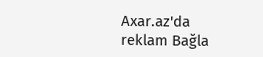Axar.az'da reklam Bağla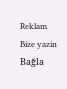Reklam
Bize yazin Bağla